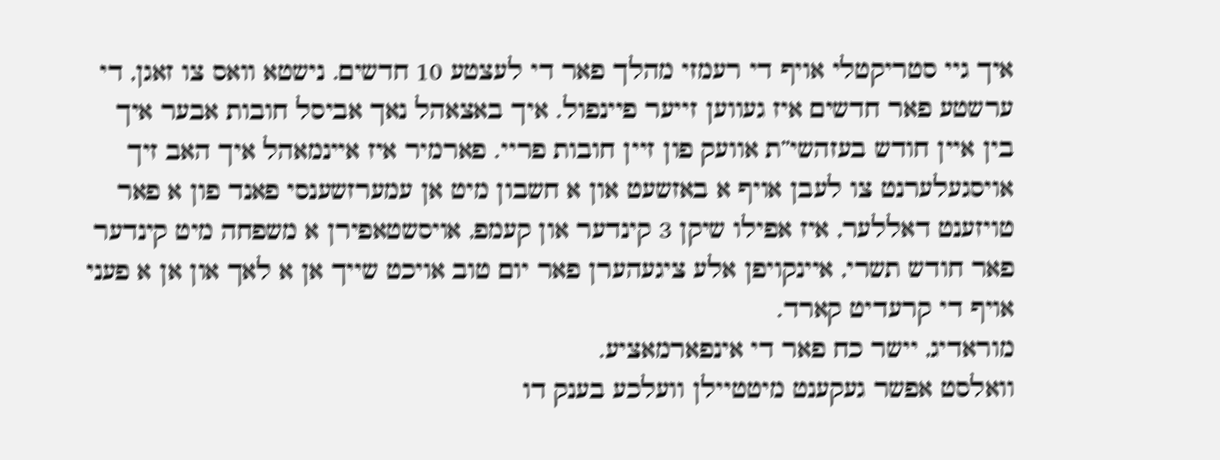איך גיי סטריקטלי אויף די רעמזי מהלך פאר די לעצטע 10 חדשים. נישטא וואס צו זאגן, די ערשטע פאר חדשים איז געווען זייער פיינפול. איך באצאהל נאך אביסל חובות אבער איך בין איין חודש בעזהשי”ת אוועק פון זיין חובות פריי. פארמיר איז איינמאהל איך האב זיך אויסגעלערנט צו לעבן אויף א באזשעט און א חשבון מיט אן עמערזשענסי פאנד פון א פאר טויזענט דאללער, איז אפילו שיקן 3 קינדער און קעמפ, אויסשטאפירן א משפחה מיט קינדער פאר חודש תשרי, איינקויפן אלע ציגעהערן פאר יום טוב אויכט שייך אן א לאך און אן א פעני אויף די קרעדיט קארד.
מוראדיג, יישר כח פאר די אינפארמאציע.
וואלסט אפשר געקענט מיטטיילן וועלכע בענק דו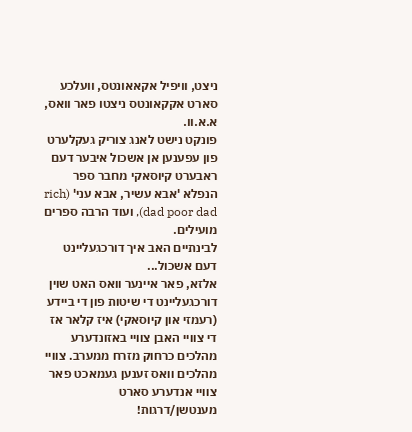ניצט, וויפיל אקאאונטס, וועלכע סארט אקקאונטס ניצטו פאר וואס, א.א.וו.
פונקט נישט לאנג צוריק געקלערט פון עפענען אן אשכול איבער דעם ראבערט קיוסאקי מחבר ספר הנפלא 'אבא עשיר, אבא עני' (rich dad poor dad), ועוד הרבה ספרים מועילים.
לבינתיים האב איך דורכגעליינט דעם אשכול...
אלזא, פאר איינער וואס האט שוין דורכגעליינט די שיטות פון די ביידע (רעמזי און קיוסאקי) איז קלאר אז די צוויי האבן צוויי באזונדערע מהלכים כרחוק מזרח ממערב. צוויי מהלכים וואס זענען געמאכט פאר צוויי אנדערע סארט מענטשן/דרגות!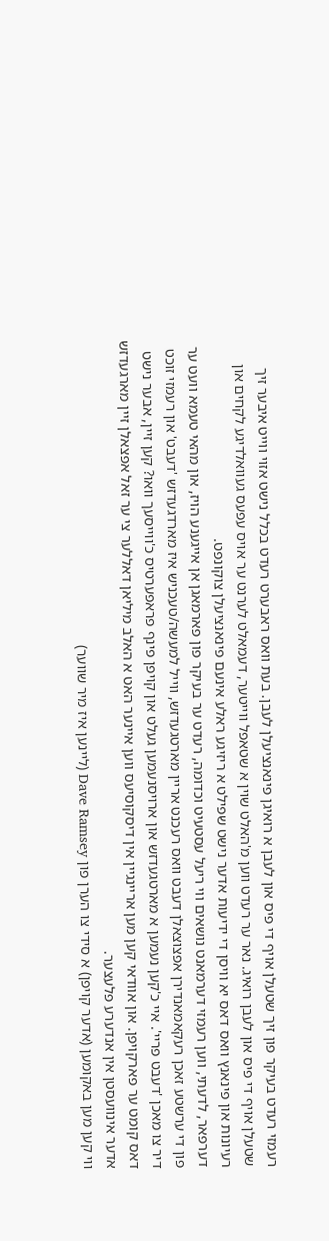רעמזי רעדט בעיקר פון זיך שטעלן אויף די פיס און לעבן א רואיגן פינאנציעלן לעבן. בעת וואס ראבערט רעדט בכלל נישט אזוי ווייט איבער זיך שטעלן אויף די פיס און לעבן רואיג. נאר ער רעדט ווען מ'האלט שוין א שטאפל ווייטער, דעמאלט לערנט ער אויס עפעס געוואלדיגע לקחים און רעיונות און פינאנץ וואס דאס יא וויסן די ידיעות אדער נישט שפילט א ריזיגע ראלע אינעם פינאנציעלן צוקונפט.
דערפאר, לדעתי, ווען רעמזי דערמאנט נושאים ווי ריעל עסטעיט וכדומה, רעדט ער בעיקר פון פארמאגן אן אייגענע הויז, און מהאי טעמא וועט ער פון די ערשטע זאכן רעקאמאנדירן אפצוצאלן דעבט וואס רעכנט אריין מארטגעדזש, ווייל למעשה/טעכניש איז מארדגעדזש 'דעבט' און רעמזי זוכט דיר צו מאכן 'דעבט פריי'. איי כ'קען נעמען א מארטגעדזש און ארויסנעמען געלט און קויפן פינף פראפערטיס כ'ווייסעך וואו? קען זיין, אבער נישט דאס קומט ער פארקויפן. און אוודאי קען מען אריינגיין אין דיסקוסיעס ווען איינער האט א האלב מיליאן דאללער צי ער זאל אפצאלן זיין מארגעדזש אדער אינוועסטן אין אנדערע פלעצער.
ווי קען מען באקומען (אדער קויפן) א סידי צו הערן פון Dave Ramsey (ליינען איז מיר שווער)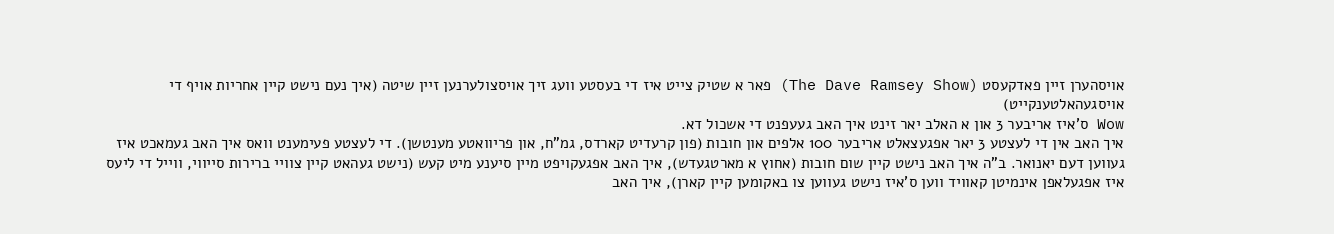אויסהערן זיין פאדקעסט (The Dave Ramsey Show) פאר א שטיק צייט איז די בעסטע וועג זיך אויסצולערנען זיין שיטה (איך נעם נישט קיין אחריות אויף די אויסגעהאלטענקייט)
Wow ס'איז אריבער 3 און א האלב יאר זינט איך האב געעפנט די אשכול דא.
איך האב אין די לעצטע 3 יאר אפגעצאלט אריבער 100 אלפים און חובות (פון קרעדיט קארדס, גמ"ח, און פריוואטע מענטשן). די לעצטע פעימענט וואס איך האב געמאכט איז געווען דעם יאנואר. ב"ה איך האב נישט קיין שום חובות (אחוץ א מארטגעדש), איך האב אפגעקויפט מיין סיענע מיט קעש (נישט געהאט קיין צוויי ברירות סייווי, ווייל די ליעס איז אפגעלאפן אינמיטן קאוויד ווען ס'איז נישט געווען צו באקומען קיין קארן), איך האב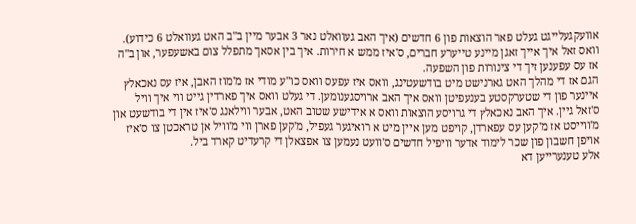אוועקגעלייגט געלט פאר הוצאות פון 6 חדשים (איך האב געוואלט נאר 3 אבער מיין ב"ב האט געוואלט 6 כידוע). וואס זאל איך אייך זאגן מיינע טייערע חברים, ס'איז ממש א חירות. איך בין אסאך מתפלל צום באשעפער, און ב"ה אז עס עפענען זיך די צינורות פון השפעה.
הגם אז די מהלך האט גארנישט מיט בודשעטינג, וואס איז עפעס וואס כו"ע מודי אז מ'מוז האבן, איז עס נאכאלץ איינער פון די שטערקסטע בענעפיטן וואס איך האב ארויסגענומען. די געלט וואס איך פארדין גייט ווי איך וויל ס'זאל גיין. איך האב נאכאלץ די גרויסע הוצאות וואס א אידישע שטוב האט, אבער ווילאנג ס'איז אין די בודשעט און מ'ווייסט אז מ'קען עס עפארדן, קויפט מען איין מיט א רואיגער געפיל, מ'קען פארן ווי מ'וויל אן טראכטן צו ס'איז אויפן חשבון פון שכר לימוד אדער וויפיל חדשים ס'וועט נעמען צו אפצאלן די קרעדיט קארד ביל.
אלע טענערייען דא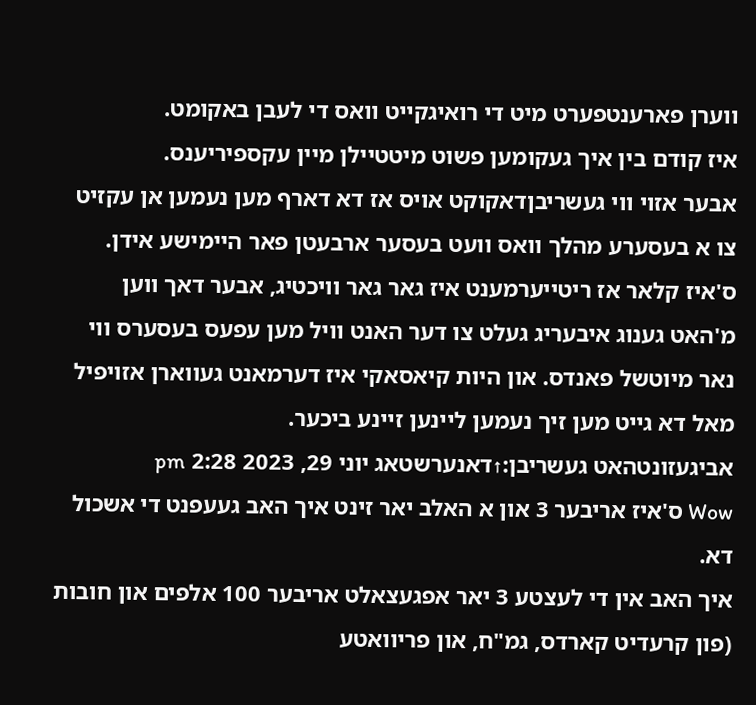ווערן פארענטפערט מיט די רואיגקייט וואס די לעבן באקומט.
איז קודם בין איך געקומען פשוט מיטטיילן מיין עקספיריענס.
אבער אזוי ווי געשריבןדאקוקט אויס אז דא דארף מען נעמען אן עקזיט צו א בעסערע מהלך וואס וועט בעסער ארבעטן פאר היימישע אידן. ס'איז קלאר אז ריטייערמענט איז גאר גאר וויכטיג, אבער דאך ווען מ'האט גענוג איבעריג געלט צו דער האנט וויל מען עפעס בעסערס ווי נאר מיוטשל פאנדס. און היות קיאסאקי איז דערמאנט געווארן אזויפיל מאל דא גייט מען זיך נעמען ליינען זיינע ביכער.
אביגעזונטהאט געשריבן:↑דאנערשטאג יוני 29, 2023 2:28 pm
Wow ס'איז אריבער 3 און א האלב יאר זינט איך האב געעפנט די אשכול דא.
איך האב אין די לעצטע 3 יאר אפגעצאלט אריבער 100 אלפים און חובות (פון קרעדיט קארדס, גמ"ח, און פריוואטע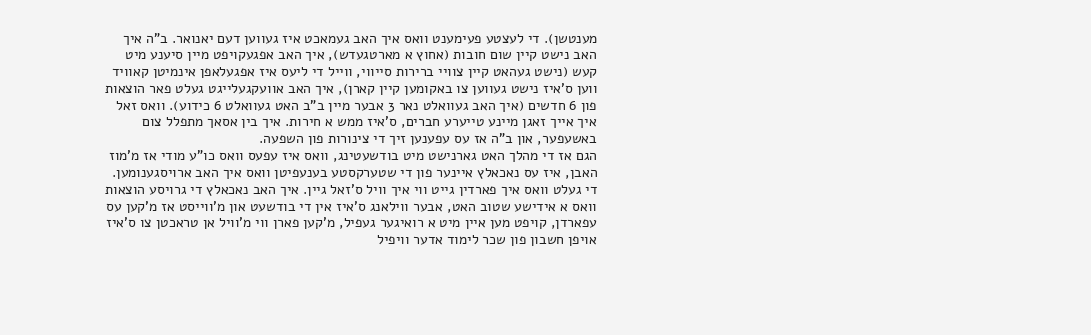מענטשן). די לעצטע פעימענט וואס איך האב געמאכט איז געווען דעם יאנואר. ב"ה איך האב נישט קיין שום חובות (אחוץ א מארטגעדש), איך האב אפגעקויפט מיין סיענע מיט קעש (נישט געהאט קיין צוויי ברירות סייווי, ווייל די ליעס איז אפגעלאפן אינמיטן קאוויד ווען ס'איז נישט געווען צו באקומען קיין קארן), איך האב אוועקגעלייגט געלט פאר הוצאות פון 6 חדשים (איך האב געוואלט נאר 3 אבער מיין ב"ב האט געוואלט 6 כידוע). וואס זאל איך אייך זאגן מיינע טייערע חברים, ס'איז ממש א חירות. איך בין אסאך מתפלל צום באשעפער, און ב"ה אז עס עפענען זיך די צינורות פון השפעה.
הגם אז די מהלך האט גארנישט מיט בודשעטינג, וואס איז עפעס וואס כו"ע מודי אז מ'מוז האבן, איז עס נאכאלץ איינער פון די שטערקסטע בענעפיטן וואס איך האב ארויסגענומען. די געלט וואס איך פארדין גייט ווי איך וויל ס'זאל גיין. איך האב נאכאלץ די גרויסע הוצאות וואס א אידישע שטוב האט, אבער ווילאנג ס'איז אין די בודשעט און מ'ווייסט אז מ'קען עס עפארדן, קויפט מען איין מיט א רואיגער געפיל, מ'קען פארן ווי מ'וויל אן טראכטן צו ס'איז אויפן חשבון פון שכר לימוד אדער וויפיל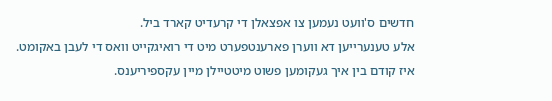חדשים ס'וועט נעמען צו אפצאלן די קרעדיט קארד ביל.
אלע טענערייען דא ווערן פארענטפערט מיט די רואיגקייט וואס די לעבן באקומט.
איז קודם בין איך געקומען פשוט מיטטיילן מיין עקספיריענס.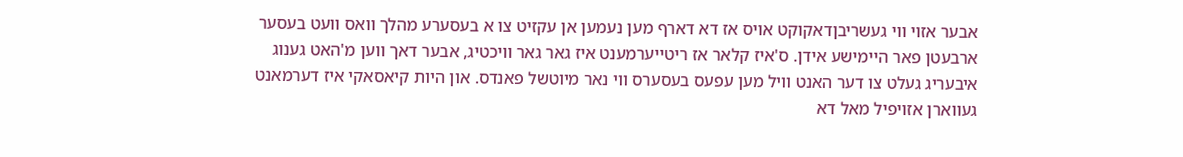אבער אזוי ווי געשריבןדאקוקט אויס אז דא דארף מען נעמען אן עקזיט צו א בעסערע מהלך וואס וועט בעסער ארבעטן פאר היימישע אידן. ס'איז קלאר אז ריטייערמענט איז גאר גאר וויכטיג, אבער דאך ווען מ'האט גענוג איבעריג געלט צו דער האנט וויל מען עפעס בעסערס ווי נאר מיוטשל פאנדס. און היות קיאסאקי איז דערמאנט געווארן אזויפיל מאל דא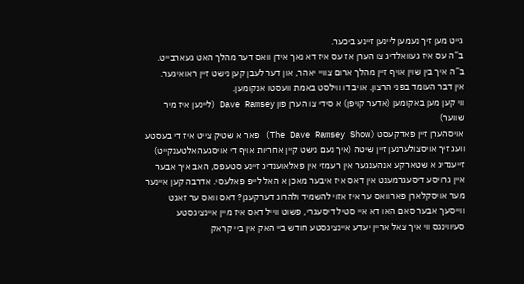גייט מען זיך נעמען ליינען זיינע ביכער.
ב”ה עס איז געוואלדיג צו הערן אז עס איז דא נאך אידן וואס דער מהלך האט געארבייט. ב”ה איך בין שוין אויף זיין מהלך ארום צוויי יאהר, און דער לעבן קען נישט זיין ראואיגער.
אין דבר העומד בפני הרצון. אויב דו ווילסט באמת וועסטו אנקומען.
ווי קען מען באקומען (אדער קויפן) א סידי צו הערן פון Dave Ramsey (ליינען איז מיר שווער)
אויסהערן זיין פאדקעסט (The Dave Ramsey Show) פאר א שטיק צייט איז די בעסטע וועג זיך אויסצולערנען זיין שיטה (איך נעם נישט קיין אחריות אויף די אויסגעהאלטענקייט)
זייענדיג א שטארקע אנהענגער אין רעמזי אין פאלאוענדיג זיינע סטעפס, האב איך אבער איין גרויסע דיסעגרמענט אין דאס איז איבער מאכן א האל לייפ פאלעסי. אדרבה קען איינער מער אויסקלארן פארוואס ער איז אזוי להשמיד ולהרוג דערקעגן? דאס וואס ער זאגט ווייסעך אבער סאם האו דא איי סטיל דיסעגרי, פשוט ווייל דאס איז מיין איינציגסטע סעיווינגס ווי איך צאל אריין יעדע איינציגסטע חודש ביי האק אין ביי קראק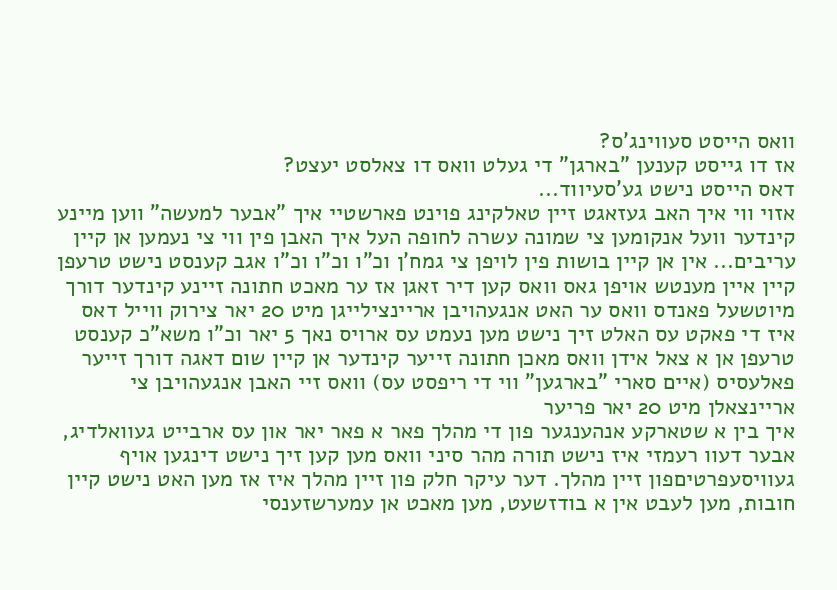וואס הייסט סעווינג'ס?
אז דו גייסט קענען "בארגן" די געלט וואס דו צאלסט יעצט?
דאס הייסט נישט גע'סעיווד...
אזוי ווי איך האב געזאגט זיין טאלקינג פוינט פארשטיי איך "אבער למעשה" ווען מיינע קינדער וועל אנקומען צי שמונה עשרה לחופה העל איך האבן פין ווי צי נעמען אן קיין עריבים... אין אן קיין בושות פין לויפן צי גמח'ן וכ"ו וכ"ו וכ"ו אגב קענסט נישט טרעפן קיין איין מענטש אויפן גאס וואס קען דיר זאגן אז ער מאכט חתונה זיינע קינדער דורך מיוטשעל פאנדס וואס ער האט אנגעהויבן אריינצילייגן מיט 20 יאר צירוק ווייל דאס איז די פאקט עס האלט זיך נישט מען נעמט עס ארויס נאך 5 יאר וכ"ו משא"כ קענסט טרעפן אן א צאל אידן וואס מאכן חתונה זייער קינדער אן קיין שום דאגה דורך זייער פאלעסיס (איים סארי "בארגען" ווי די ריפסט עס) וואס זיי האבן אנגעהויבן צי אריינצאלן מיט 20 יאר פריער
איך בין א שטארקע אנהענגער פון די מהלך פאר א פאר יאר און עס ארבייט געוואלדיג, אבער דעוו רעמזי איז נישט תורה מהר סיני וואס מען קען זיך נישט דינגען אויף געוויסעפרטיםפון זיין מהלך. דער עיקר חלק פון זיין מהלך איז אז מען האט נישט קיין חובות, מען לעבט אין א בודזשעט, מען מאכט אן עמערשזענסי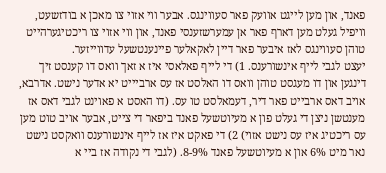פאנד, און מען לייגט אוועק פאר סעווינגס. אבער ווי אזוי צו מאכן א בודזשעט, וויפיל געלט מען דארף פאר אן עמערשזענסי פאנד, און ווי אזוי צו ריכטיגערהייט טוהן סעווינגס לאז איבער פאר דיין לאקאלער פיינענטשעל עדווייזער.
יעצט לגבי לייף אינשורענס. 1) די לייף פאלאסי איז א זאך וואס דו קענסט זיך דינגען און דו מעגסט טוהן וואס דו האלסט אז עס ארביייט יא אדער נישט. אדרבא, אויב דאס ארבייט פאר דיר, דעמאלסט טו עס. (דו האסט א פאוינט לגבי דאס אז מענטשן ניצן די געלט פון א מעיוטשעל פאנד ביפאר די צייט, אבער אויב טוט מען עס ריכטיג איז עס נישט אזוי) 2) די פאקט איז אז לייף אינשורענס וואקסט נישט נאר מיט 6% און א מעיוטשעל פאנד 8-9%. (לגבי די נקודה אז ביי א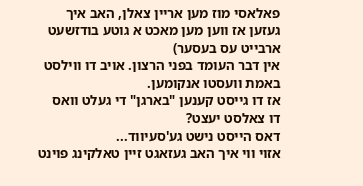פאלאסי מוז מען אריין צאלן, האב איך געזען אז ווען מען מאכט א גוטע בודזשעט ארבייט עס בעסער)
אין דבר העומד בפני הרצון. אויב דו ווילסט באמת וועסטו אנקומען.
אז דו גייסט קענען "בארגן" די געלט וואס דו צאלסט יעצט?
דאס הייסט נישט גע'סעיווד...
אזוי ווי איך האב געזאגט זיין טאלקינג פוינט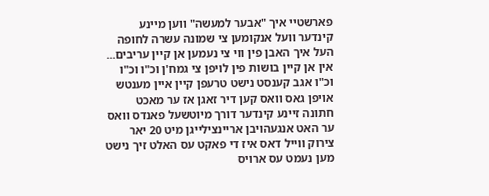פארשטיי איך "אבער למעשה" ווען מיינע קינדער וועל אנקומען צי שמונה עשרה לחופה העל איך האבן פין ווי צי נעמען אן קיין עריבים... אין אן קיין בושות פין לויפן צי גמח'ן וכ"ו וכ"ו וכ"ו אגב קענסט נישט טרעפן קיין איין מענטש אויפן גאס וואס קען דיר זאגן אז ער מאכט חתונה זיינע קינדער דורך מיוטשעל פאנדס וואס ער האט אנגעהויבן אריינצילייגן מיט 20 יאר צירוק ווייל דאס איז די פאקט עס האלט זיך נישט מען נעמט עס ארויס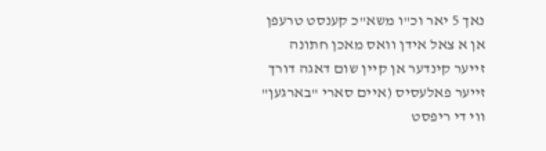נאך 5 יאר וכ"ו משא"כ קענסט טרעפן אן א צאל אידן וואס מאכן חתונה זייער קינדער אן קיין שום דאגה דורך זייער פאלעסיס (איים סארי "בארגען" ווי די ריפסט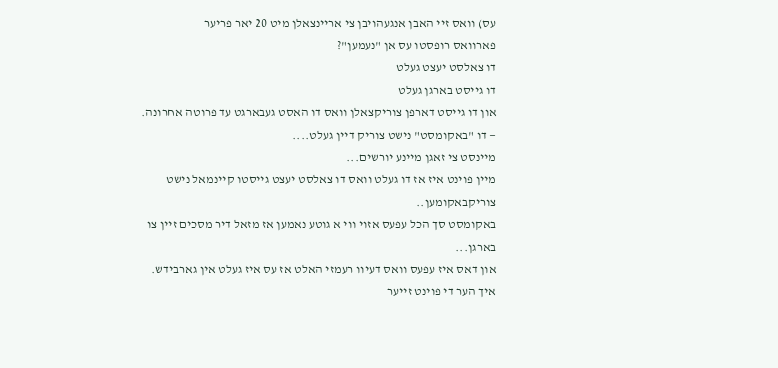עס) וואס זיי האבן אנגעהויבן צי אריינצאלן מיט 20 יאר פריער
פארוואס רופסטו עס אן "נעמען"?
דו צאלסט יעצט געלט
דו גייסט בארגן געלט
און דו גייסט דארפן צוריקצאלן וואס דו האסט געבארגט עד פרוטה אחרונה.
— דו "באקומסט" נישט צוריק דיין געלט....
מיינסט צי זאגן מיינע יורשים...
מיין פוינט איז אז דו געלט וואס דו צאלסט יעצט גייסטו קיינמאל נישט צוריקבאקומען..
באקומסט סך הכל עפעס אזוי ווי א גוטע נאמען אז מזאל דיר מסכים זיין צו בארגן...
און דאס איז עפעס וואס דעיוו רעמזי האלט אז עס איז געלט אין גארבידש.
איך הער די פוינט זייער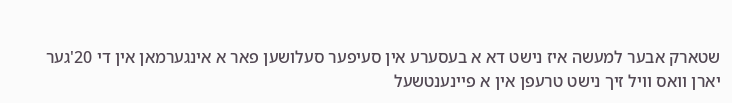שטארק אבער למעשה איז נישט דא א בעסערע אין סעיפער סעלושען פאר א אינגערמאן אין די 20'גער יארן וואס וויל זיך נישט טרעפן אין א פיינענטשעל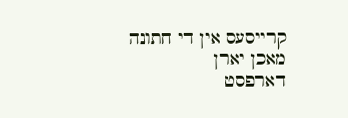קרייסעס אין די חתונה מאכן יארן
דארפסט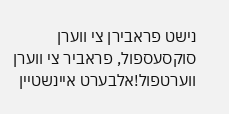נישט פראבירן צי ווערן סוקסעספול, פראביר צי ווערן ווערטפול!אלבערט איינשטיין